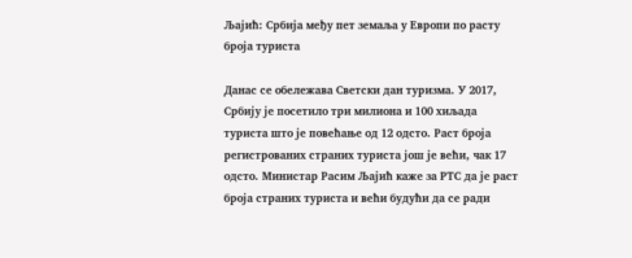Љајић: Србија међу пет земаља у Европи по расту броја туриста

Данас се обележава Светски дан туризма. У 2017, Србију је посетило три милиона и 100 хиљада туриста што је повећање од 12 одсто. Раст броја регистрованих страних туриста још је већи, чак 17 одсто. Министар Расим Љајић каже за РТС да је раст броја страних туриста и већи будући да се ради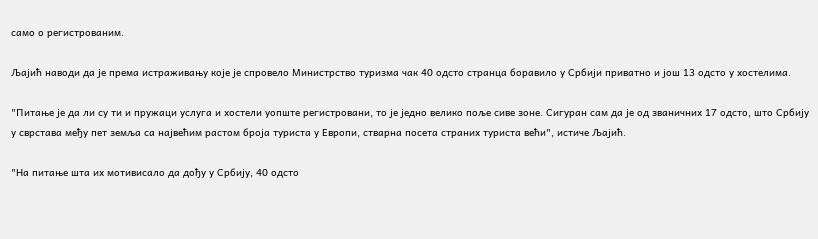само о регистрованим.

Љајић наводи да је према истраживању које је спровело Mинистрство туризма чак 40 одсто странца боравило у Србији приватно и још 13 одсто у хостелима.

"Питање је да ли су ти и пружаци услуга и хостели уопште регистровани, то је једно велико поље сиве зоне. Сигуран сам да је од званичних 17 одсто, што Србију у сврстава међу пет земља са највећим растом броја туриста у Европи, стварна посета страних туриста већи", истиче Љајић.

"На питање шта их мотивисало да дођу у Србију, 40 одсто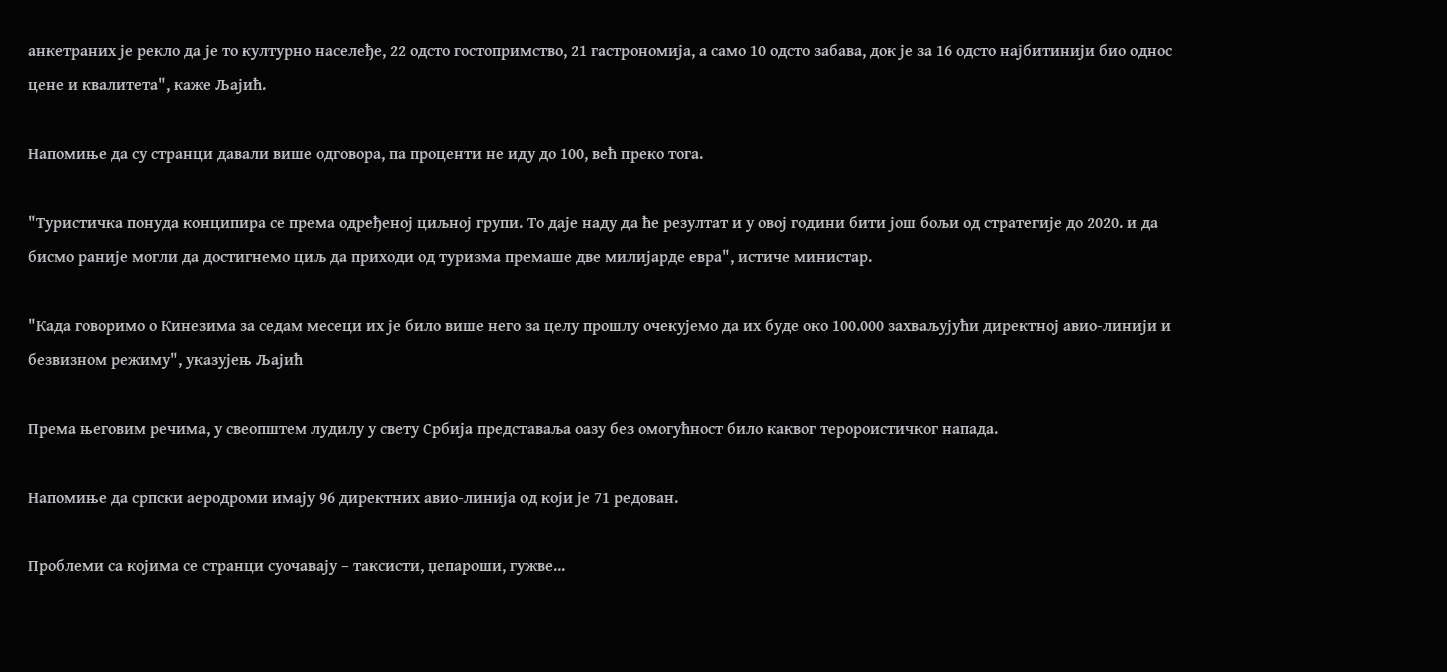анкетраних је рекло да је то културно населеђе, 22 одсто гостопримство, 21 гастрономија, а само 10 одсто забава, док је за 16 одсто најбитинији био однос цене и квалитета", каже Љајић.

Напомиње да су странци давали више одговора, па проценти не иду до 100, већ преко тога.

"Туристичка понуда конципира се према одређеној циљној групи. То даје наду да ће резултат и у овој години бити још бољи од стратегије до 2020. и да бисмо раније могли да достигнемо циљ да приходи од туризма премаше две милијарде евра", истиче министар.

"Када говоримо о Кинезима за седам месеци их је било више него за целу прошлу очекујемо да их буде око 100.000 захваљујући директној авио-линији и безвизном режиму", указујењ Љајић

Према његовим речима, у свеопштем лудилу у свету Србија представаља оазу без омогућност било каквог теророистичког напада.

Напомиње да српски аеродроми имају 96 директних авио-линија од који је 71 редован.

Проблеми са којима се странци суочавају – таксисти, џепароши, гужве...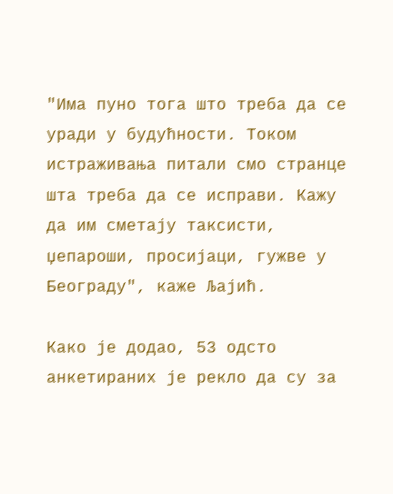"Има пуно тога што треба да се уради у будућности. Током истраживања питали смо странце шта треба да се исправи. Кажу да им сметају таксисти, џепароши, просијаци, гужве у Београду", каже Љајић.

Како је додао, 53 одсто анкетираних је рекло да су за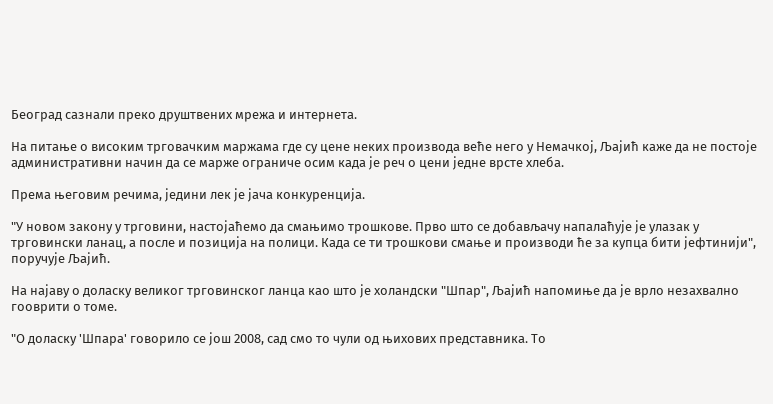Београд сазнали преко друштвених мрежа и интернета.

На питање о високим трговачким маржама где су цене неких производа веће него у Немачкој, Љајић каже да не постоје административни начин да се марже ограниче осим када је реч о цени једне врсте хлеба.

Према његовим речима, једини лек је јача конкуренција.

"У новом закону у трговини, настојаћемо да смањимо трошкове. Прво што се добављачу напалаћује је улазак у трговински ланац, а после и позиција на полици. Када се ти трошкови смање и производи ће за купца бити јефтинији", поручује Љајић.

На најаву о доласку великог трговинског ланца као што је холандски "Шпар", Љајић напомиње да је врло незахвално гооврити о томе.

"О доласку 'Шпара' говорило се још 2008, сад смо то чули од њихових представника. То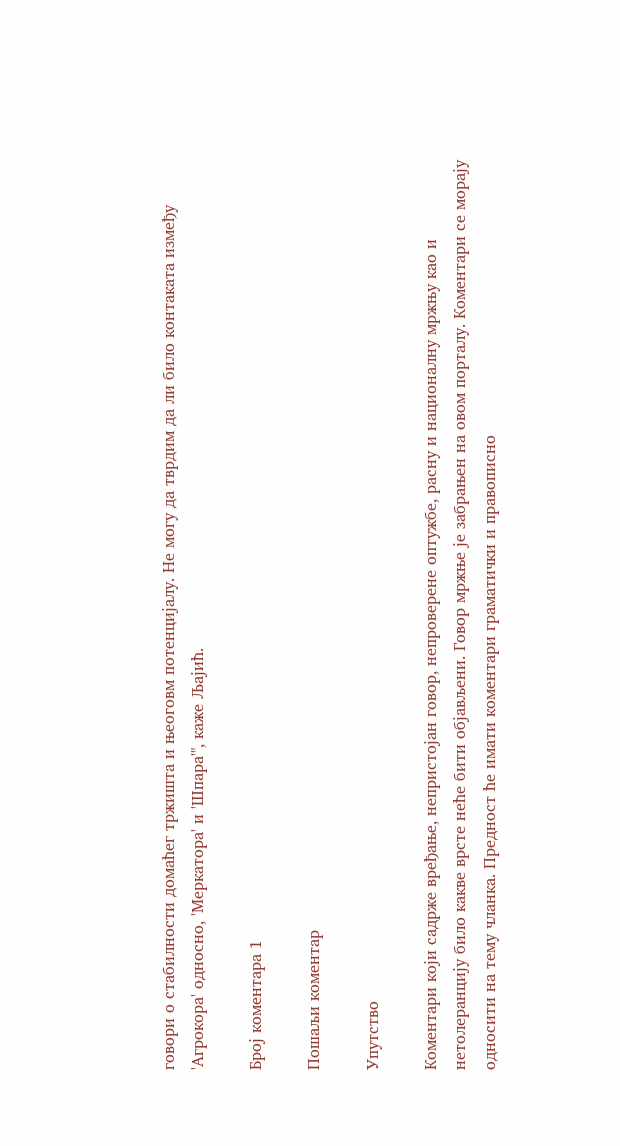говори о стабилности домаћег тржишта и њеоговм потенцијалу. Не могу да тврдим да ли било контаката између 'Агрокора' односно, 'Меркатора' и 'Шпара'", каже Љајић.

Број коментара 1

Пошаљи коментар

Упутство

Коментари који садрже вређање, непристојан говор, непроверене оптужбе, расну и националну мржњу као и нетолеранцију било какве врсте неће бити објављени. Говор мржње је забрањен на овом порталу. Коментари се морају односити на тему чланка. Предност ће имати коментари граматички и правописно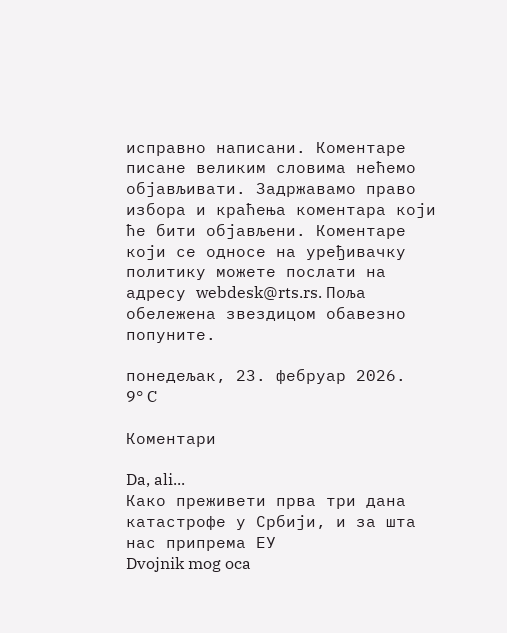исправно написани. Коментаре писане великим словима нећемо објављивати. Задржавамо право избора и краћења коментара који ће бити објављени. Коментаре који се односе на уређивачку политику можете послати на адресу webdesk@rts.rs. Поља обележена звездицом обавезно попуните.

понедељак, 23. фебруар 2026.
9° C

Коментари

Da, ali...
Како преживети прва три дана катастрофе у Србији, и за шта нас припрема ЕУ
Dvojnik mog oca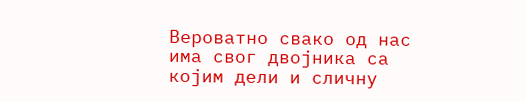Вероватно свако од нас има свог двојника са којим дели и сличну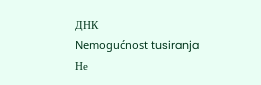ДНК
Nemogućnost tusiranja
Не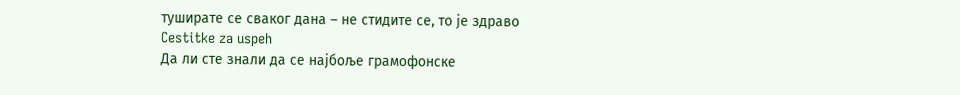туширате се сваког дана – не стидите се, то је здраво
Cestitke za uspeh
Да ли сте знали да се најбоље грамофонске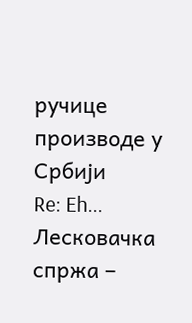ручице производе у Србији
Re: Eh...
Лесковачка спржа –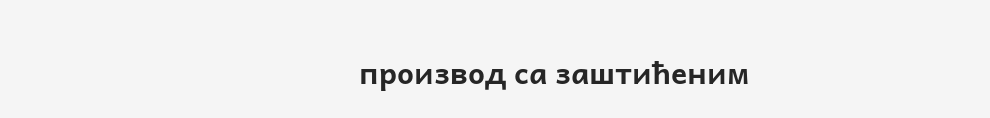производ са заштићеним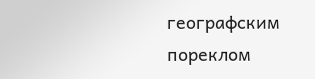географским пореклом